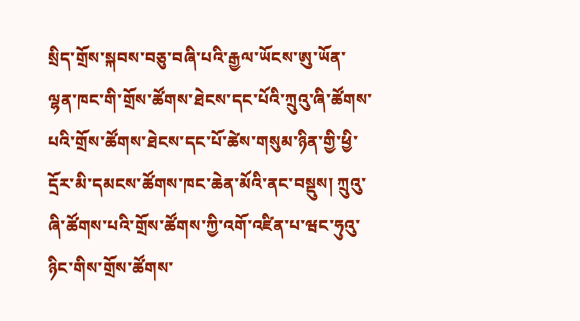སྲིད་གྲོས་སྐབས་བཅུ་བཞི་པའི་རྒྱལ་ཡོངས་ཨུ་ཡོན་ལྷན་ཁང་གི་གྲོས་ཚོགས་ཐེངས་དང་པོའི་ཀྲུའུ་ཞི་ཚོགས་པའི་གྲོས་ཚོགས་ཐེངས་དང་པོ་ཚེས་གསུམ་ཉིན་གྱི་ཕྱི་དྲོར་མི་དམངས་ཚོགས་ཁང་ཆེན་མོའི་ནང་བསྡུས། ཀྲུའུ་ཞི་ཚོགས་པའི་གྲོས་ཚོགས་ཀྱི་འགོ་འཛིན་པ་ཝང་ཧུའུ་ཉིང་གིས་གྲོས་ཚོགས་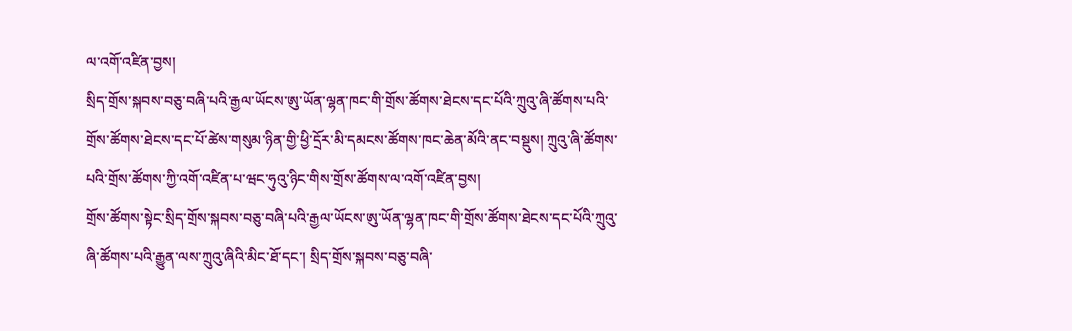ལ་འགོ་འཛིན་བྱས།
སྲིད་གྲོས་སྐབས་བཅུ་བཞི་པའི་རྒྱལ་ཡོངས་ཨུ་ཡོན་ལྷན་ཁང་གི་གྲོས་ཚོགས་ཐེངས་དང་པོའི་ཀྲུའུ་ཞི་ཚོགས་པའི་གྲོས་ཚོགས་ཐེངས་དང་པོ་ཚེས་གསུམ་ཉིན་གྱི་ཕྱི་དྲོར་མི་དམངས་ཚོགས་ཁང་ཆེན་མོའི་ནང་བསྡུས། ཀྲུའུ་ཞི་ཚོགས་པའི་གྲོས་ཚོགས་ཀྱི་འགོ་འཛིན་པ་ཝང་ཧུའུ་ཉིང་གིས་གྲོས་ཚོགས་ལ་འགོ་འཛིན་བྱས།
གྲོས་ཚོགས་སྟེང་སྲིད་གྲོས་སྐབས་བཅུ་བཞི་པའི་རྒྱལ་ཡོངས་ཨུ་ཡོན་ལྷན་ཁང་གི་གྲོས་ཚོགས་ཐེངས་དང་པོའི་ཀྲུའུ་ཞི་ཚོགས་པའི་རྒྱུན་ལས་ཀྲུའུ་ཞིའི་མིང་ཐོ་དང་། སྲིད་གྲོས་སྐབས་བཅུ་བཞི་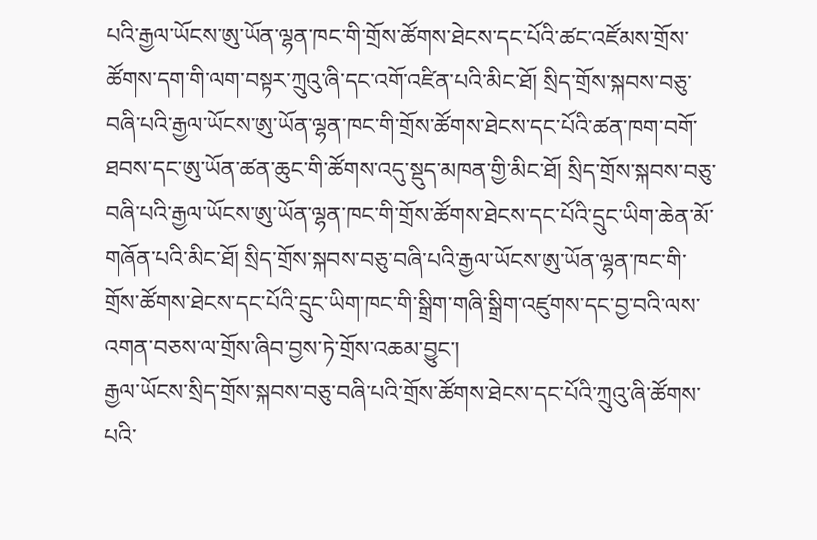པའི་རྒྱལ་ཡོངས་ཨུ་ཡོན་ལྷན་ཁང་གི་གྲོས་ཚོགས་ཐེངས་དང་པོའི་ཚང་འཛོམས་གྲོས་ཚོགས་དག་གི་ལག་བསྟར་ཀྲུའུ་ཞི་དང་འགོ་འཛིན་པའི་མིང་ཐོ། སྲིད་གྲོས་སྐབས་བཅུ་བཞི་པའི་རྒྱལ་ཡོངས་ཨུ་ཡོན་ལྷན་ཁང་གི་གྲོས་ཚོགས་ཐེངས་དང་པོའི་ཚན་ཁག་བགོ་ཐབས་དང་ཨུ་ཡོན་ཚན་ཆུང་གི་ཚོགས་འདུ་སྡུད་མཁན་གྱི་མིང་ཐོ། སྲིད་གྲོས་སྐབས་བཅུ་བཞི་པའི་རྒྱལ་ཡོངས་ཨུ་ཡོན་ལྷན་ཁང་གི་གྲོས་ཚོགས་ཐེངས་དང་པོའི་དྲུང་ཡིག་ཆེན་མོ་གཞོན་པའི་མིང་ཐོ། སྲིད་གྲོས་སྐབས་བཅུ་བཞི་པའི་རྒྱལ་ཡོངས་ཨུ་ཡོན་ལྷན་ཁང་གི་གྲོས་ཚོགས་ཐེངས་དང་པོའི་དྲུང་ཡིག་ཁང་གི་སྒྲིག་གཞི་སྒྲིག་འཛུགས་དང་བྱ་བའི་ལས་འགན་བཅས་ལ་གྲོས་ཞིབ་བྱས་ཏེ་གྲོས་འཆམ་བྱུང་།
རྒྱལ་ཡོངས་སྲིད་གྲོས་སྐབས་བཅུ་བཞི་པའི་གྲོས་ཚོགས་ཐེངས་དང་པོའི་ཀྲུའུ་ཞི་ཚོགས་པའི་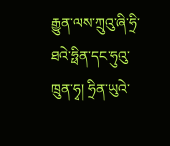རྒྱུན་ལས་ཀྲུའུ་ཞི་ཧྲི་ཐའེ་ཧྥིན་དང་ཧུའུ་ཁྲུན་ཧྭ། ཧྲིན་ཡུའེ་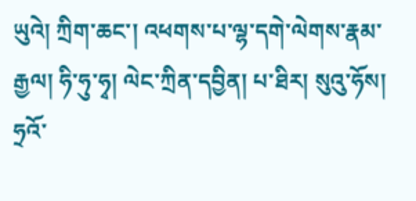ཡུའེ། ཀྲིག་ཆང་། འཕགས་པ་ལྷ་དགེ་ལེགས་རྣམ་རྒྱལ། ཧི་ཧུ་ཧྭ། ལེང་ཀྲིན་དབྱིན། པ་ཐིར། སུའུ་ཧོས། ཧྲའོ་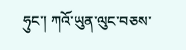ཧུང་། ཀའོ་ཡུན་ལུང་བཅས་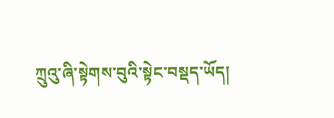ཀྲུའུ་ཞི་སྟེགས་བུའི་སྟེང་བསྡད་ཡོད།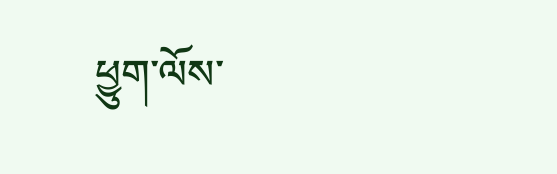ཕྱུག་ལོས་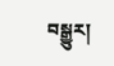བསྒྱུར།